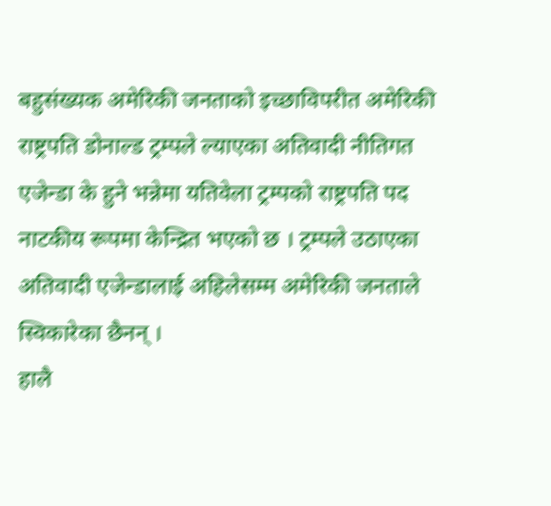बहुसंख्यक अमेरिकी जनताको इच्छाविपरीत अमेरिकी राष्ट्रपति डोनाल्ड ट्रम्पले ल्याएका अतिवादी नीतिगत एजेन्डा के हुने भन्नेमा यतिवेला ट्रम्पको राष्ट्रपति पद नाटकीय रूपमा केन्द्रित भएको छ । ट्रम्पले उठाएका अतिवादी एजेन्डालाई अहिलेसम्म अमेरिकी जनताले स्विकारेका छैनन् ।
हालै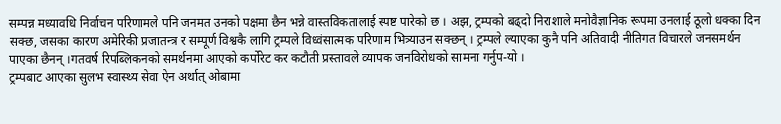सम्पन्न मध्यावधि निर्वाचन परिणामले पनि जनमत उनको पक्षमा छैन भन्ने वास्तविकतालाई स्पष्ट पारेको छ । अझ, ट्रम्पको बढ्दो निराशाले मनोवैज्ञानिक रूपमा उनलाई ठूलो धक्का दिन सक्छ, जसका कारण अमेरिकी प्रजातन्त्र र सम्पूर्ण विश्वकै लागि ट्रम्पले विध्वंसात्मक परिणाम भित्र्याउन सक्छन् । ट्रम्पले ल्याएका कुनै पनि अतिवादी नीतिगत विचारले जनसमर्थन पाएका छैनन् ।गतवर्ष रिपब्लिकनको समर्थनमा आएको कर्पोरेट कर कटौती प्रस्तावले व्यापक जनविरोधको सामना गर्नुप-यो ।
ट्रम्पबाट आएका सुलभ स्वास्थ्य सेवा ऐन अर्थात् ओबामा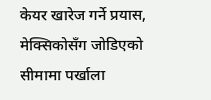केयर खारेज गर्ने प्रयास, मेक्सिकोसँग जोडिएको सीमामा पर्खाला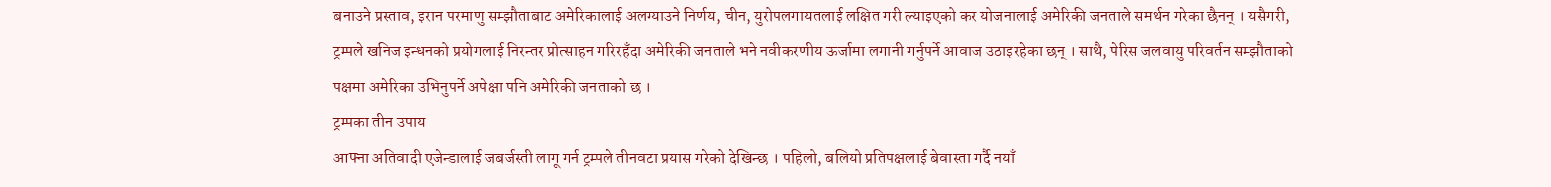बनाउने प्रस्ताव, इरान परमाणु सम्झौताबाट अमेरिकालाई अलग्याउने निर्णय, चीन, युरोपलगायतलाई लक्षित गरी ल्याइएको कर योजनालाई अमेरिकी जनताले समर्थन गरेका छैनन् । यसैगरी, ट्रम्पले खनिज इन्धनको प्रयोगलाई निरन्तर प्रोत्साहन गरिरहँदा अमेरिकी जनताले भने नवीकरणीय ऊर्जामा लगानी गर्नुपर्ने आवाज उठाइरहेका छन् । साथै, पेरिस जलवायु परिवर्तन सम्झौताको पक्षमा अमेरिका उभिनुपर्ने अपेक्षा पनि अमेरिकी जनताको छ ।
ट्रम्पका तीन उपाय
आफ्ना अतिवादी एजेन्डालाई जबर्जस्ती लागू गर्न ट्रम्पले तीनवटा प्रयास गरेको देखिन्छ । पहिलो, बलियो प्रतिपक्षलाई बेवास्ता गर्दै नयाँ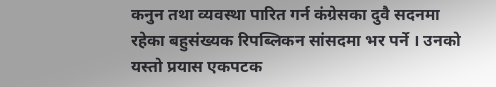कनुन तथा व्यवस्था पारित गर्न कंग्रेसका दुवै सदनमा रहेका बहुसंख्यक रिपब्लिकन सांसदमा भर पर्ने । उनको यस्तो प्रयास एकपटक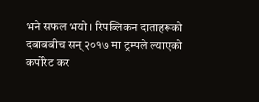भने सफल भयो । रिपब्लिकन दाताहरूको दबाबबीच सन् २०१७ मा ट्रम्पले ल्याएको कर्पोरेट कर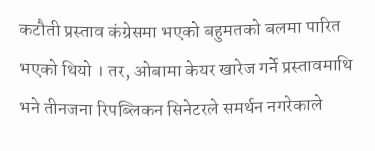कटौती प्रस्ताव कंग्रेसमा भएको बहुमतको बलमा पारित भएको थियो । तर, ओबामा केयर खारेज गर्ने प्रस्तावमाथि भने तीनजना रिपब्लिकन सिनेटरले समर्थन नगरेकाले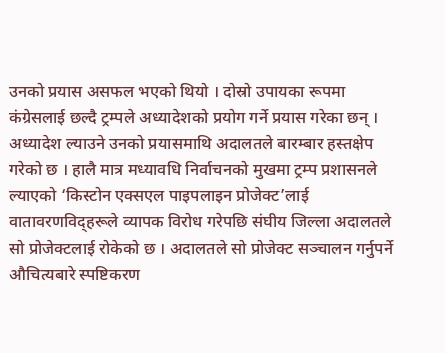उनको प्रयास असफल भएको थियो । दोस्रो उपायका रूपमा कंग्रेसलाई छल्दै ट्रम्पले अध्यादेशको प्रयोग गर्ने प्रयास गरेका छन् ।
अध्यादेश ल्याउने उनको प्रयासमाथि अदालतले बारम्बार हस्तक्षेप गरेको छ । हालै मात्र मध्यावधि निर्वाचनको मुखमा ट्रम्प प्रशासनले ल्याएको ‘किस्टोन एक्सएल पाइपलाइन प्रोजेक्ट’लाई वातावरणविद्हरूले व्यापक विरोध गरेपछि संघीय जिल्ला अदालतले सो प्रोजेक्टलाई रोकेको छ । अदालतले सो प्रोजेक्ट सञ्चालन गर्नुपर्ने औचित्यबारे स्पष्टिकरण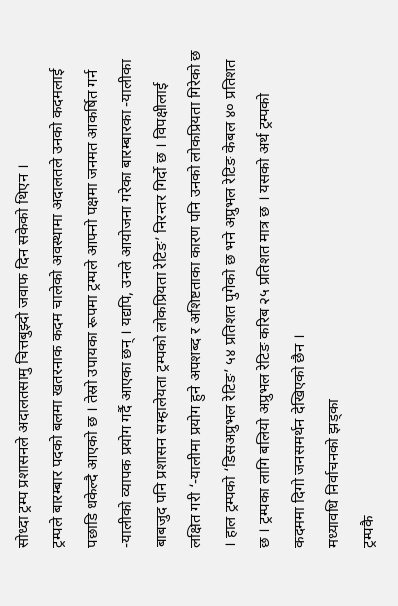सोध्दा ट्रम्प प्रशासनले अदालतसामु चित्तबुझ्दो जवाफ दिन सकेको थिएन ।
ट्रम्पले बारम्बार पदको बलमा खतरनाक कदम चालेको अवस्थामा अदालतले उनको कदमलाई पछाडि धकेल्दै आएको छ । तेस्रो उपायका रूपमा ट्रम्पले आफ्नो पक्षमा जनमत आकर्षित गर्न -यालीको व्यापक प्रयोग गर्दै आएका छन् । यद्यपि, उनले आयोजना गरेका बारम्बारका -यालीका बाबजुद पनि प्रशासन सम्हालेयता ट्रम्पको लोकप्रियता रेटिङ’ निरन्तर गिर्दो छ । विपक्षीलाई लक्षित गरी ‘-यालीमा प्रयोग हुने अपशब्द र अशिष्टताका कारण पनि उनको लोकप्रियता गिरेको छ । हाल ट्रम्पको ‘डिसअप्रुभल रेटिङ’ ५४ प्रतिशत पुगेको छ भने अप्रुभल रेटिङ केबल ४० प्रतिशत छ । ट्रम्पका लागि बलियो अप्रुभल रेटिङ करिब २५ प्रतिशत मात्र छ । यसको अर्थ ट्रम्पको कदममा दिगो जनसमर्थन देखिएको छैन ।
मध्यावधि निर्वाचनको झड्का
ट्रम्पकै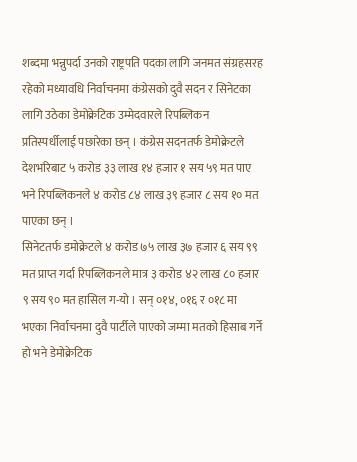शब्दमा भन्नुपर्दा उनको राष्ट्रपति पदका लागि जनमत संग्रहसरह रहेको मध्यावधि निर्वाचनमा कंग्रेसको दुवै सदन र सिनेटका लागि उठेका डेमोक्रेटिक उम्मेदवारले रिपब्लिकन प्रतिस्पर्धीलाई पछारेका छन् । कंग्रेस सदनतर्फ डेमोक्रेटले देशभरिबाट ५ करोड ३३ लाख १४ हजार १ सय ५९ मत पाए भने रिपब्लिकनले ४ करोड ८४ लाख ३९ हजार ८ सय १० मत पाएका छन् ।
सिनेटतर्फ डमोक्रेटले ४ करोड ७५ लाख ३७ हजार ६ सय ९९ मत प्राप्त गर्दा रिपब्लिकनले मात्र ३ करोड ४२ लाख ८० हजार ९ सय ९० मत हासिल ग-यो । सन् ०१४, ०१६ र ०१८ मा भएका निर्वाचनमा दुवै पार्टीले पाएको जम्मा मतको हिसाब गर्ने हो भने डेमोक्रेटिक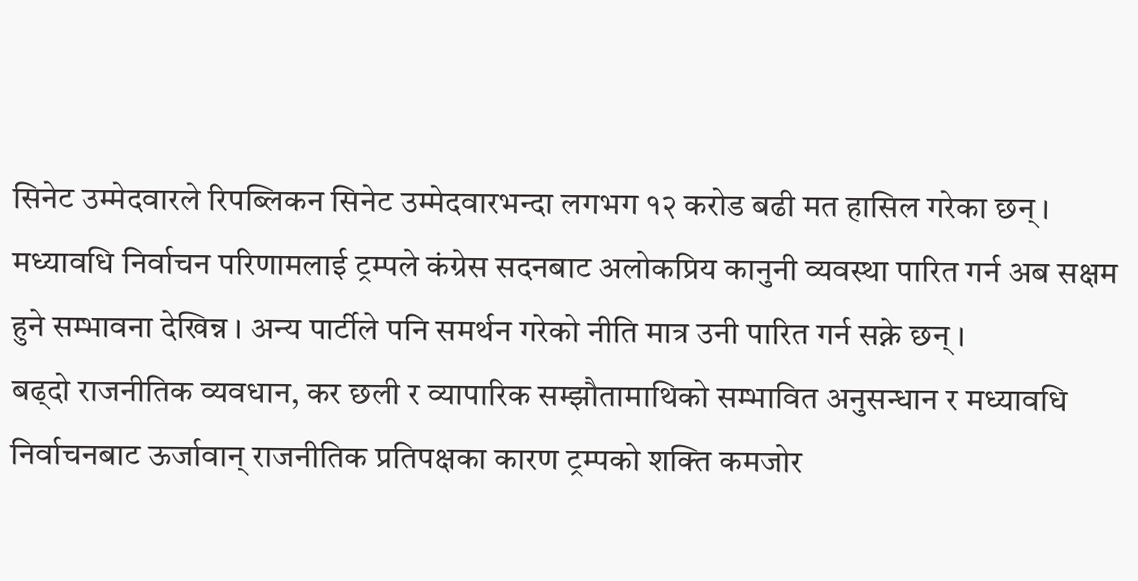सिनेट उम्मेदवारले रिपब्लिकन सिनेट उम्मेदवारभन्दा लगभग १२ करोड बढी मत हासिल गरेका छन् । मध्यावधि निर्वाचन परिणामलाई ट्रम्पले कंग्रेस सदनबाट अलोकप्रिय कानुनी व्यवस्था पारित गर्न अब सक्षम हुने सम्भावना देखिन्न । अन्य पार्टीले पनि समर्थन गरेको नीति मात्र उनी पारित गर्न सक्ने छन् ।
बढ्दो राजनीतिक व्यवधान, कर छली र व्यापारिक सम्झौतामाथिको सम्भावित अनुसन्धान र मध्यावधि निर्वाचनबाट ऊर्जावान् राजनीतिक प्रतिपक्षका कारण ट्रम्पको शक्ति कमजोर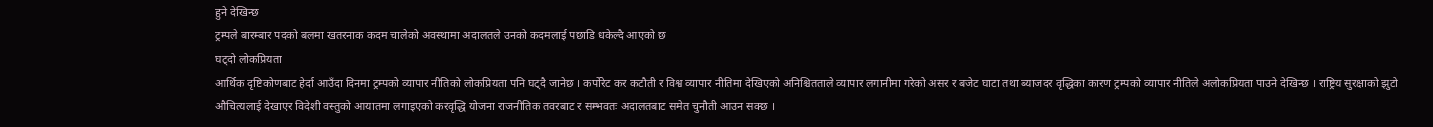हुने देखिन्छ
ट्रम्पले बारम्बार पदको बलमा खतरनाक कदम चालेको अवस्थामा अदालतले उनको कदमलाई पछाडि धकेल्दै आएको छ
घट्दो लोकप्रियता
आर्थिक दृष्टिकोणबाट हेर्दा आउँदा दिनमा ट्रम्पको व्यापार नीतिको लोकप्रियता पनि घट्दै जानेछ । कर्पोरेट कर कटौती र विश्व व्यापार नीतिमा देखिएको अनिश्चितताले व्यापार लगानीमा गरेको असर र बजेट घाटा तथा ब्याजदर वृद्धिका कारण ट्रम्पको व्यापार नीतिले अलोकप्रियता पाउने देखिन्छ । राष्ट्रिय सुरक्षाको झुटो औचित्यलाई देखाएर विदेशी वस्तुको आयातमा लगाइएको करवृद्धि योजना राजनीतिक तवरबाट र सम्भवतः अदालतबाट समेत चुनौती आउन सक्छ ।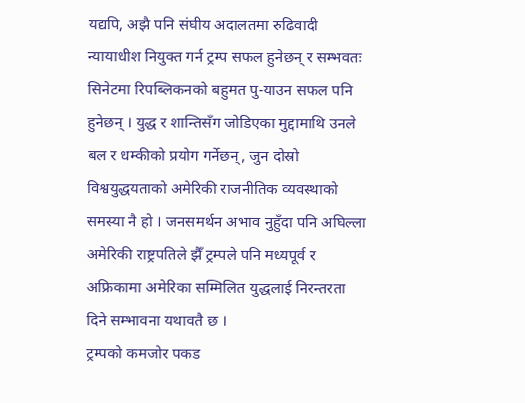यद्यपि, अझै पनि संघीय अदालतमा रुढिवादी न्यायाधीश नियुक्त गर्न ट्रम्प सफल हुनेछन् र सम्भवतः सिनेटमा रिपब्लिकनको बहुमत पु-याउन सफल पनि हुनेछन् । युद्ध र शान्तिसँग जोडिएका मुद्दामाथि उनले बल र धम्कीको प्रयोग गर्नेछन्, जुन दोस्रो विश्वयुद्धयताको अमेरिकी राजनीतिक व्यवस्थाको समस्या नै हो । जनसमर्थन अभाव नुहुँदा पनि अघिल्ला अमेरिकी राष्ट्रपतिले झैँ ट्रम्पले पनि मध्यपूर्व र अफ्रिकामा अमेरिका सम्मिलित युद्धलाई निरन्तरता दिने सम्भावना यथावतै छ ।
ट्रम्पको कमजोर पकड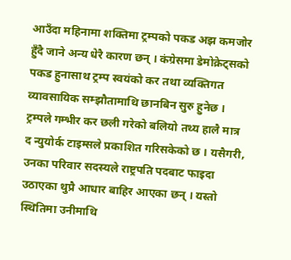आउँदा महिनामा शक्तिमा ट्रम्पको पकड अझ कमजोर हुँदै जाने अन्य धेरै कारण छन् । कंग्रेसमा डेमोक्रेट्सको पकड हुनासाथ ट्रम्प स्वयंको कर तथा व्यक्तिगत व्यावसायिक सम्झौतामाथि छानबिन सुरु हुनेछ । ट्रम्पले गम्भीर कर छली गरेको बलियो तथ्य हालै मात्र द न्युयोर्क टाइम्सले प्रकाशित गरिसकेको छ । यसैगरी, उनका परिवार सदस्यले राष्ट्रपति पदबाट फाइदा उठाएका थुप्रै आधार बाहिर आएका छन् । यस्तो स्थितिमा उनीमाथि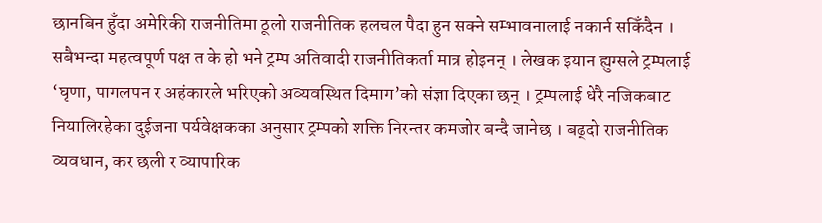छानबिन हुँदा अमेरिकी राजनीतिमा ठूलो राजनीतिक हलचल पैदा हुन सक्ने सम्भावनालाई नकार्न सकिँदैन ।
सबैभन्दा महत्वपूर्ण पक्ष त के हो भने ट्रम्प अतिवादी राजनीतिकर्ता मात्र होइनन् । लेखक इयान ह्युग्सले ट्रम्पलाई ‘घृणा, पागलपन र अहंकारले भरिएको अव्यवस्थित दिमाग’को संज्ञा दिएका छन् । ट्रम्पलाई धेरै नजिकबाट नियालिरहेका दुईजना पर्यवेक्षकका अनुसार ट्रम्पको शक्ति निरन्तर कमजोर बन्दै जानेछ । बढ्दो राजनीतिक व्यवधान, कर छली र व्यापारिक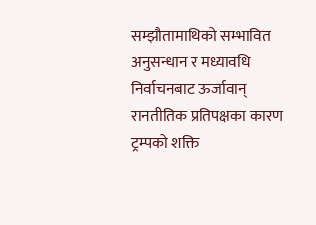सम्झौतामाथिको सम्भावित अनुसन्धान र मध्यावधि निर्वाचनबाट ऊर्जावान् रानतीतिक प्रतिपक्षका कारण ट्रम्पको शक्ति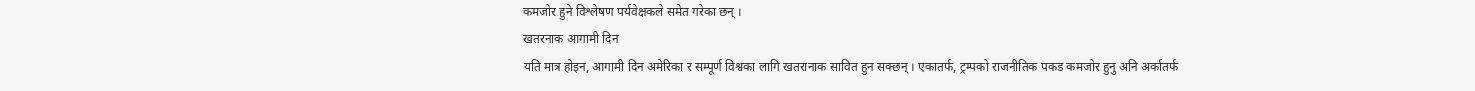कमजोर हुने विश्लेषण पर्यवेक्षकले समेत गरेका छन् ।
खतरनाक आगामी दिन
यति मात्र होइन, आगामी दिन अमेरिका र सम्पूर्ण विश्वका लागि खतरानाक सावित हुन सक्छन् । एकातर्फ, ट्रम्पको राजनीतिक पकड कमजोर हुनु अनि अर्कातर्फ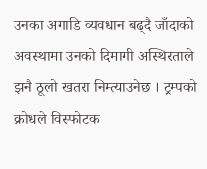उनका अगाडि व्यवधान बढ्दै जाँदाको अवस्थामा उनको दिमागी अस्थिरताले झनै ठूलो खतरा निम्त्याउनेछ । ट्रम्पको क्रोधले विस्फोटक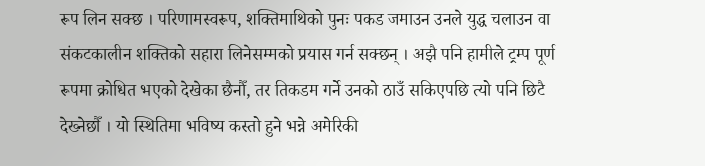रूप लिन सक्छ । परिणामस्वरूप, शक्तिमाथिको पुनः पकड जमाउन उनले युद्ध चलाउन वा संकटकालीन शक्तिको सहारा लिनेसम्मको प्रयास गर्न सक्छन् । अझै पनि हामीले ट्रम्प पूर्ण रूपमा क्रोधित भएको देखेका छैनौँ, तर तिकडम गर्ने उनको ठाउँ सकिएपछि त्यो पनि छिटै देख्नेछौँ । यो स्थितिमा भविष्य कस्तो हुने भन्ने अमेरिकी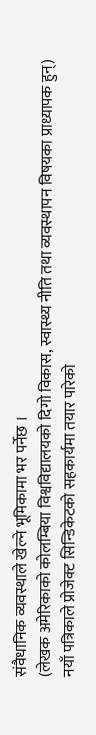संवैधानिक व्यवस्थाले खेल्ने भूमिकामा भर पर्नेछ ।
(लेखक अमेरिकाको कोलम्बिया विश्वविद्यालयको दिगो विकास, स्वास्थ्य नीति तथा व्यवस्थापन विषयका प्राध्यापक हुन्)
नयाँ पत्रिकाले प्रोजेक्ट सिन्डिकेटको सहकार्यमा तयार पारेको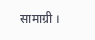सामाग्री ।